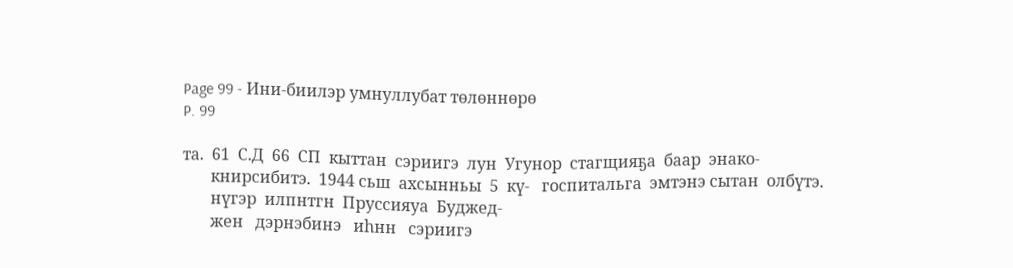Page 99 - Ини-биилэр умнуллубат төлөннөрө
P. 99

та.  61  С.Д  66  СП  кыттан  сэриигэ  лун  Угунор  стагщияҕа  баар  энако-
       книрсибитэ.  1944 сьш  ахсынньы  5  кү-   госпитальга  эмтэнэ сытан  олбүтэ.
       нүгэр  илпнтгн  Пруссияуа  Буджед-
       жен   дэрнэбинэ   иһнн   сэриигэ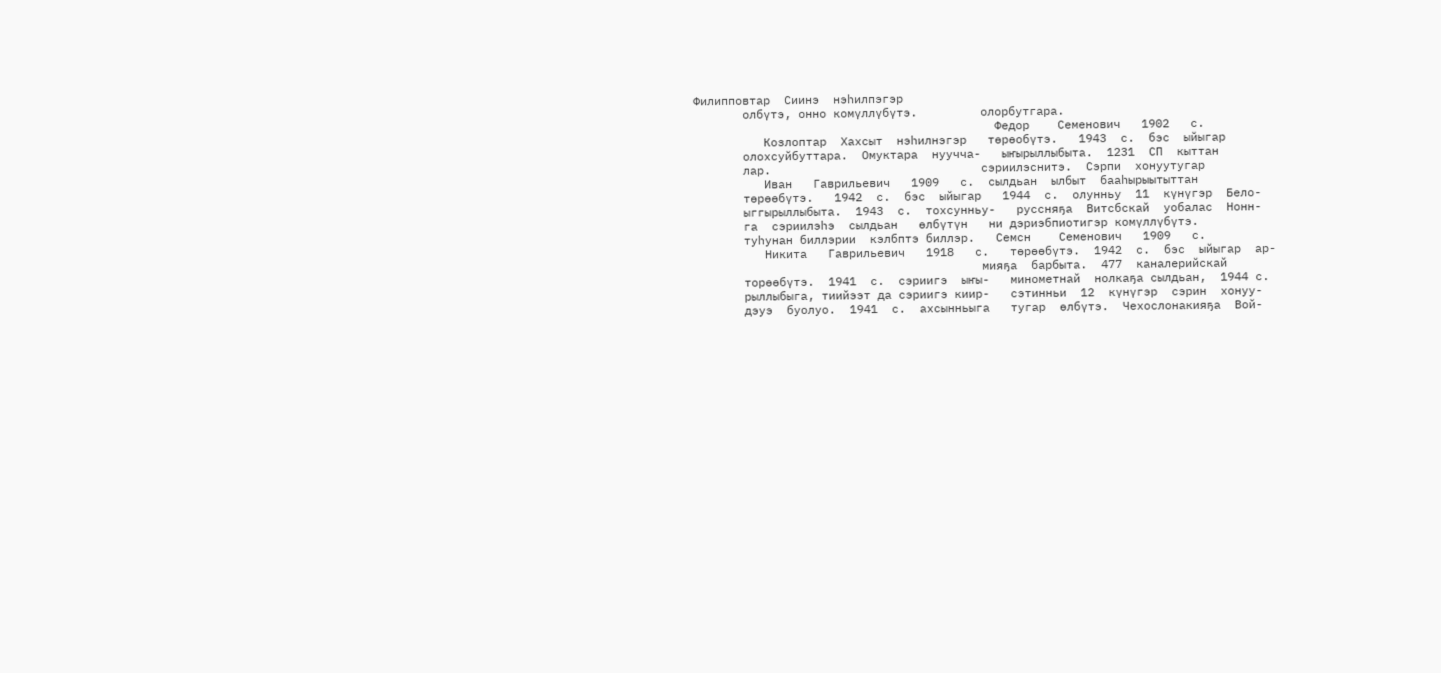Филипповтар  Сиинэ  нэһилпэгэр
       олбүтэ, онно комүллүбүтэ.         олорбутгара.
                                           Федор    Семенович   1902   с.
          Козлоптар  Хахсыт  нэһилнэгэр   төрөобүтэ.   1943  с.  бэс  ыйыгар
       олохсуйбуттара.  Омуктара  нуучча-   ыҥырыллыбыта.  1231  СП  кыттан
       лар.                              сэриилэснитэ.  Сэрпи  хонуутугар
          Иван   Гаврильевич   1909   с.  сылдьан  ылбыт  бааһырыытыттан
       төрөөбүтэ.   1942  с.  бэс  ыйыгар   1944  с.  олунньу  11  күнүгэр  Бело-
       ыггырыллыбыта.  1943  с.  тохсунньу-   руссняҕа  Витсбскай  уобалас  Нонн-
       га  сэриилэһэ  сылдьан   өлбүтүн   ни дэриэбпиотигэр комүллүбүтэ.
       туһунан биллэрии  кэлбптэ биллэр.   Семсн    Семенович   1909   с.
          Никита   Гаврильевич   1918   с.   төрөөбүтэ.  1942  с.  бэс  ыйыгар  ар-
                                         мияҕа  барбыта.  477  каналерийскай
       торөөбүтэ.  1941  с.  сэриигэ  ыҥы-   минометнай  нолкаҕа сылдьан,  1944 с.
       рыллыбыга, тиийээт да сэриигэ киир-   сэтинньи  12  күнүгэр  сэрин  хонуу-
       дэуэ  буолуо.  1941  с.  ахсынньыга   тугар  өлбүтэ.  Чехослонакияҕа  Вой-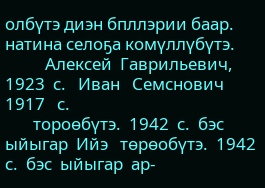олбүтэ диэн бпллэрии баар.        натина селоҕа комүллүбүтэ.
          Алексей  Гаврильевич,   1923  с.   Иван   Семснович   1917   с.
       тороөбүтэ.  1942  с.  бэс  ыйыгар  Ийэ   төрөобүтэ.  1942  с.  бэс  ыйыгар  ар-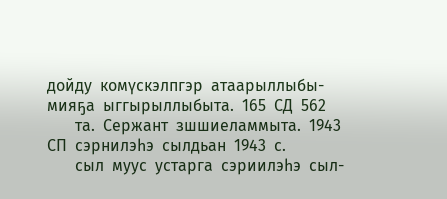дойду  комүскэлпгэр  атаарыллыбы-   мияҕа  ыггырыллыбыта.  165  СД  562
       та.  Сержант  зшшиеламмыта.  1943   СП  сэрнилэһэ  сылдьан  1943  с.
       сыл  муус  устарга  сэриилэһэ  сыл-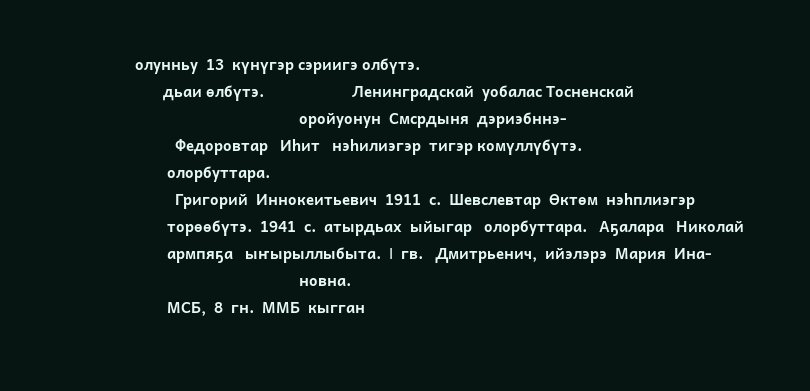олунньу  13  күнүгэр сэриигэ олбүтэ.
       дьаи өлбүтэ.                      Ленинградскай  уобалас Тосненскай
                                         оройуонун  Смсрдыня  дэриэбннэ-
          Федоровтар   Иһит   нэһилиэгэр  тигэр комүллүбүтэ.
        олорбуттара.
          Григорий  Иннокеитьевич  1911  с.  Шевслевтар  Өктөм  нэһплиэгэр
        торөөбүтэ.  1941  с.  атырдьах  ыйыгар   олорбуттара.   Аҕалара   Николай
        армпяҕа   ыҥырыллыбыта.  I  гв.   Дмитрьенич,  ийэлэрэ  Мария  Ина-
                                         новна.
        МСБ,  8  гн.  ММБ  кыгган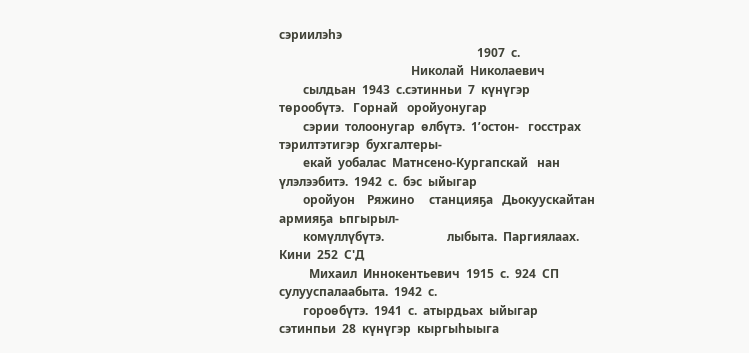сэриилэһэ
                                                                  1907  с.
                                            Николай  Николаевич
        сылдьан  1943  с.сэтинньи  7  күнүгэр   төрообүтэ.   Горнай   оройуонугар
        сэрии  толоонугар  өлбүтэ.  1’остон-   госстрах  тэрилтэтигэр  бухгалтеры-
        екай  уобалас  Матнсено-Кургапскай   нан  үлэлээбитэ.  1942  с.  бэс  ыйыгар
        оройуон    Ряжино     станцияҕа   Дьокуускайтан  армияҕа  ьпгырыл-
        комүллүбүтэ.                     лыбыта.  Паргиялаах.  Кини  252  С'Д
          Михаил  Иннокентьевич  1915  с.  924  СП  сулууспалаабыта.  1942  с.
        гороөбүтэ.  1941  с.  атырдьах  ыйыгар   сэтинпьи  28  күнүгэр  кыргыһыыга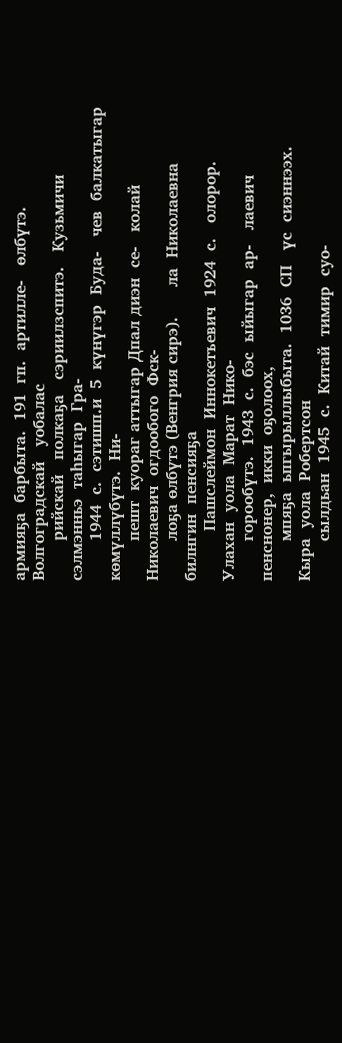армияҕа  барбыта.  191  гп.  артилле-   өлбүтэ.   Волгоградскай   уобалас
        рийскай   полкаҕа   сэриилзспитэ.   Кузьмичи  сэлмэнньэ  таһыгар  Гра-
        1944  с.  сэтишп.и  5  күнүгэр  Буда-   чев  балкатыгар  көмүллүбүтэ.  Ни-
        пешт  куораг аттыгар Дпал диэн  се-   колай  Николаевич  огдообого  Фск-
        лоҕа өлбүтэ (Венгрия сирэ).      ла  Николаевна  билнгин  пенсияҕа
          Пашслеймон  Иннокетъевич  1924  с.   олорор.  Улахан  уола  Марат  Нико-
        горообүтэ.  1943  с.  бэс  ыйыгар  ар-   лаевич  пенснонер,  икки  оҕолоох,
        мпяҕа  ьпгырыллыбыта.  1036  СП   үс  сиэннээх.  Кыра  уола  Робертсон
        сылдьан  1945  с.  Китай  тимир  суо-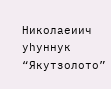Николаеиич  уһуннук  “Якутзолото”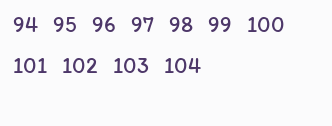94   95   96   97   98   99   100   101   102   103   104